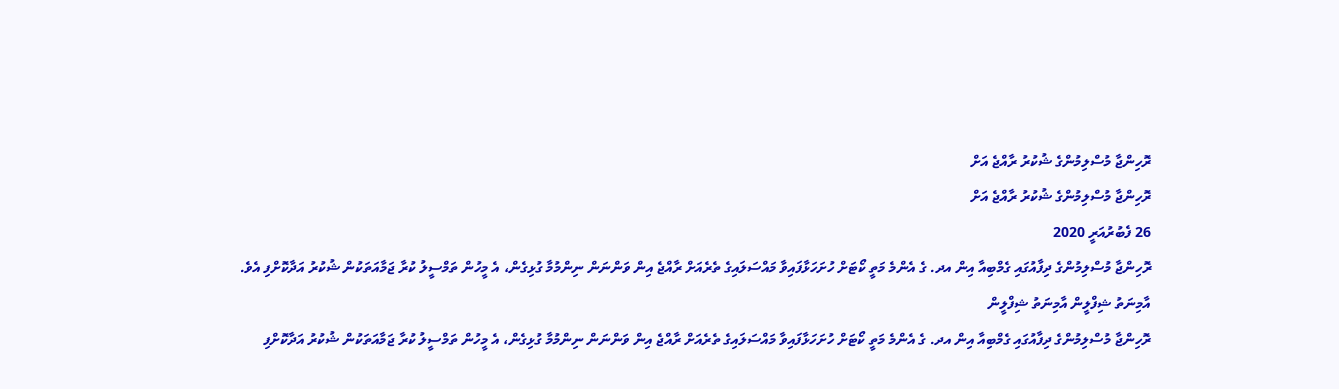ރޮހިންޖާ މުސްލިމުންގެ ޝުކުރު ރާއްޖެ އަށް
ރޮހިންޖާ މުސްލިމުންގެ ޝުކުރު ރާއްޖެ އަށް
26 ފެބުރުއަރީ 2020
ރޮހިންޖާ މުސްލިމުންގެ ދިފާއުގައި ގެމްބިއާ އިން އދ. ގެ އެންމެ މަތީ ކޯޓަށް ހުށަހަޅާފައިވާ މައްސަލައިގެ ތެރެއަށް ރާއްޖެ އިން ވަންނަން ނިންމުމާ ގުޅިގެން، އެ މީހުން ތަމްސީލު ކުރާ ޖަމާއަތަކުން ޝުކުރު އަދާކޮށްފި އެވެ.
އާމިނަތު ޝިފްލީން އާމިނަތު ޝިފްލީން
ރޮހިންޖާ މުސްލިމުންގެ ދިފާއުގައި ގެމްބިއާ އިން އދ. ގެ އެންމެ މަތީ ކޯޓަށް ހުށަހަޅާފައިވާ މައްސަލައިގެ ތެރެއަށް ރާއްޖެ އިން ވަންނަން ނިންމުމާ ގުޅިގެން، އެ މީހުން ތަމްސީލު ކުރާ ޖަމާއަތަކުން ޝުކުރު އަދާކޮށްފި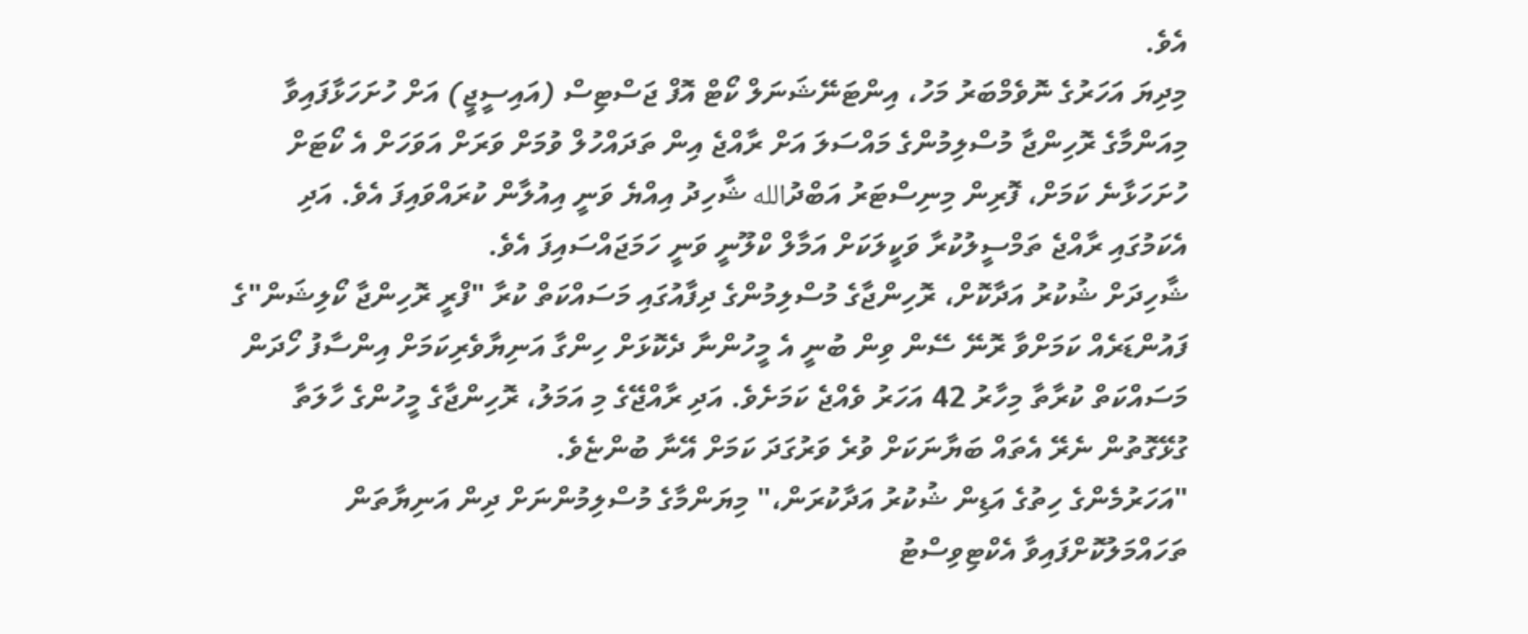އެވެ.
މިދިޔަ އަހަރުގެ ނޮވެމްބަރު މަހު، އިންޓަނޭޝަނަލް ކޯޓް އޮފް ޖަސްޓިސް (އައިސީޖީ) އަށް ހުށަހަޅާފައިވާ މިއަންމާގެ ރޮހިންޖާ މުސްލިމުންގެ މައްސަލަ އަށް ރާއްޖެ އިން ތަދައްހުލް ވުމަށް ވަރަށް އަވަހަށް އެ ކޯޓަށް ހުށަހަޅާނެ ކަމަށް، ފޮރިން މިނިސްޓަރު އަބްދުالله ޝާހިދު އިއްޔެ ވަނީ އިއުލާން ކުރައްވައިފަ އެވެ. އަދި އެކަމުގައި ރާއްޖެ ތަމްސީލުކުރާ ވަކީލަކަށް އަމާލް ކްލޫނީ ވަނީ ހަމަޖައްސައިފަ އެވެ.
ޝާހިދަށް ޝުކުރު އަދާކޮށް، ރޮހިންޖާގެ މުސްލިމުންގެ ދިފާއުގައި މަސައްކަތް ކުރާ "ފްރީ ރޮހިންޖާ ކޯލިޝަން"ގެ ފައުންޑަރެއް ކަމަށްވާ ރޮނޭ ސޭން ވިން ބުނީ އެ މީހުންނާ ދެކޮޅަށް ހިންގާ އަނިޔާވެރިކަމަށް އިންސާފު ހޯދަން މަސައްކަތް ކުރާތާ މިހާރު 42 އަހަރު ވެއްޖެ ކަމަށެވެ. އަދި ރާއްޖޭގެ މި އަމަލު، ރޮހިންޖާގެ މީހުންގެ ހާލަތާ ގުޅޭގޮތުން ނެރޭ އެތައް ބަޔާނަކަށް ވުރެ ވަރުގަދަ ކަމަށް އޭނާ ބުންޏެވެ.
"އަހަރުމެންގެ ހިތުގެ އަޑިން ޝުކުރު އަދާކުރަން،" މިޔަންމާގެ މުސްލިމުންނަށް ދިން އަނިޔާތަން ތަހައްމަލުކޮށްފައިވާ އެކްޓިވިސްޓު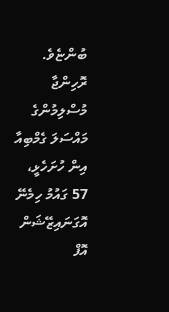ބުންޏެވެ.
ރޮހިންޖާ މުސްލިމުންގެ މައްސަލަ ގެމްބިއާ އިން ހުށަހެޅީ، 57 ގައުމު ހިމެނޭ އޮގަނައިޒޭޝަން އޮފް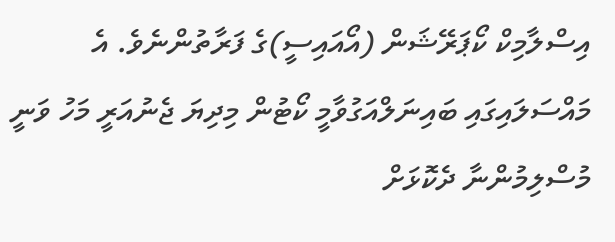އިސްލާމިކް ކޯޕަރޭޝަން (އޯއައިސީ)ގެ ފަރާތުންނެވެ. އެ މައްސަލައިގައި ބައިނަލްއަގުވާމީ ކޯޓުން މިދިޔަ ޖެނުއަރީ މަހު ވަނީ މުސްލިމުންނާ ދެކޮޅަށް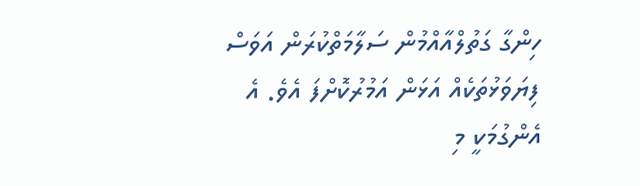ހިންގާ ގަތުލްއާއްމުން ސަލާމަތްކުރަން އަވަސް ފިޔަވަޅުތަކެއް އަޅަން އަމުރުކޮށްފަ އެވެ. އެ އެންގުމަކީ މި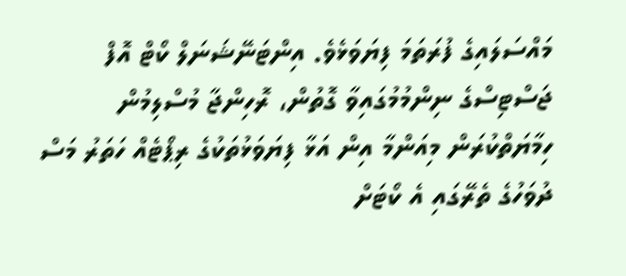މައްސަލައިގެ ފުރަތަމަ ފިޔަވަޅެވެ. އިންޓަނޭޝަނަލް ކޯޓް އޮފް ޖަސްޓިސްގެ ނިންމުމުގައިވާ ގޮތުން، ރޮހިންޖާ މުސްލިމުން ހިމާޔަތްކުރަން މިއަންމާ އިން އަޅާ ފިޔަވަޅުތަކުގެ ރިޕޯޓެއް ހަތަރު މަސް ދުވަހުގެ ތެރޭގައި އެ ކޯޓަށް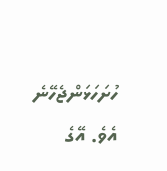ހުށަހަޅަންޖެހޭނެ އެވެ. އޭގެ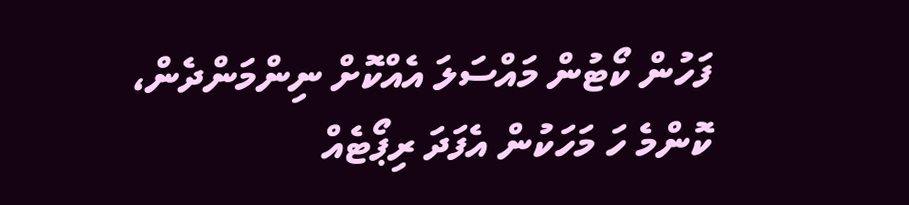ފަހުން ކޯޓުން މައްސަލަ އެއްކޮށް ނިންމަންދެން، ކޮންމެ ހަ މަހަކުން އެފަދަ ރިޕޯޓެއް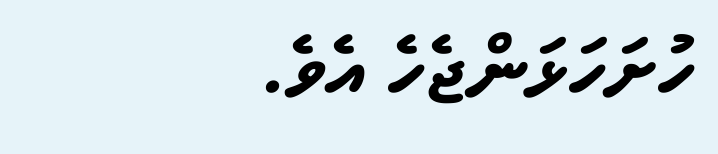ހުށަހަޅަންޖެހެ އެވެ.